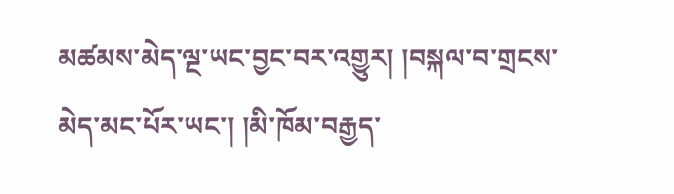མཚམས་མེད་ལྔ་ཡང་བྱང་བར་འགྱུར། །བསྐལ་བ་གྲངས་མེད་མང་པོར་ཡང་། །མི་ཁོམ་བརྒྱད་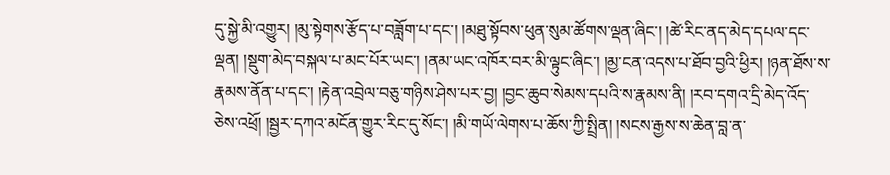དུ་སྐྱེ་མི་འགྱུར། །མུ་སྟེགས་རྩོད་པ་བཟློག་པ་དང་། །མཐུ་སྟོབས་ཕུན་སུམ་ཚོགས་ལྡན་ཞིང་། །ཚེ་རིང་ནད་མེད་དཔལ་དང་ལྡན། །སྡུག་མེད་བསྐལ་པ་མང་པོར་ཡང་། །ནམ་ཡང་འཁོར་བར་མི་ལྟུང་ཞིང་། །མྱ་ངན་འདས་པ་ཐོབ་བྱའི་ཕྱིར། །ཉན་ཐོས་ས་རྣམས་ནོན་པ་དང་། །རྟེན་འབྲེལ་བཅུ་གཉིས་ཤེས་པར་བྱ། །བྱང་ཆུབ་སེམས་དཔའི་ས་རྣམས་ནི། །རབ་དགའ་དྲི་མེད་འོད་ཅེས་འཕྲོ། །སྦྱར་དཀའ་མངོན་གྱུར་རིང་དུ་སོང་། །མི་གཡོ་ལེགས་པ་ཆོས་ཀྱི་སྤྲིན། །སངས་རྒྱས་ས་ཆེན་བླ་ན་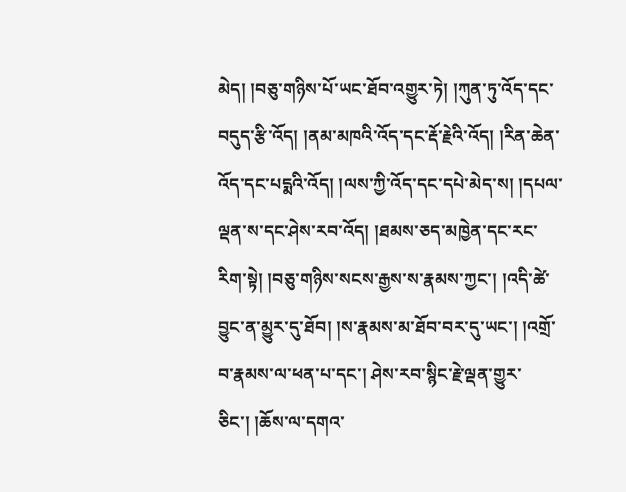མེད། །བཅུ་གཉིས་པོ་ཡང་ཐོབ་འགྱུར་ཏེ། །ཀུན་ཏུ་འོད་དང་བདུད་རྩི་འོད། །ནམ་མཁའི་འོད་དང་རྡོ་རྗེའི་འོད། །རིན་ཆེན་འོད་དང་པདྨའི་འོད། །ལས་ཀྱི་འོད་དང་དཔེ་མེད་ས། །དཔལ་ལྡན་ས་དང་ཤེས་རབ་འོད། །ཐམས་ཅད་མཁྱེན་དང་རང་རིག་སྟེ། །བཅུ་གཉིས་སངས་རྒྱས་ས་རྣམས་ཀྱང་། །འདི་ཚེ་བྱུང་ན་མྱུར་དུ་ཐོབ། །ས་རྣམས་མ་ཐོབ་བར་དུ་ཡང་། །འགྲོ་བ་རྣམས་ལ་ཕན་པ་དང་། ཤེས་རབ་སྙིང་རྗེ་ལྡན་གྱུར་ཅིང་། །ཆོས་ལ་དགའ་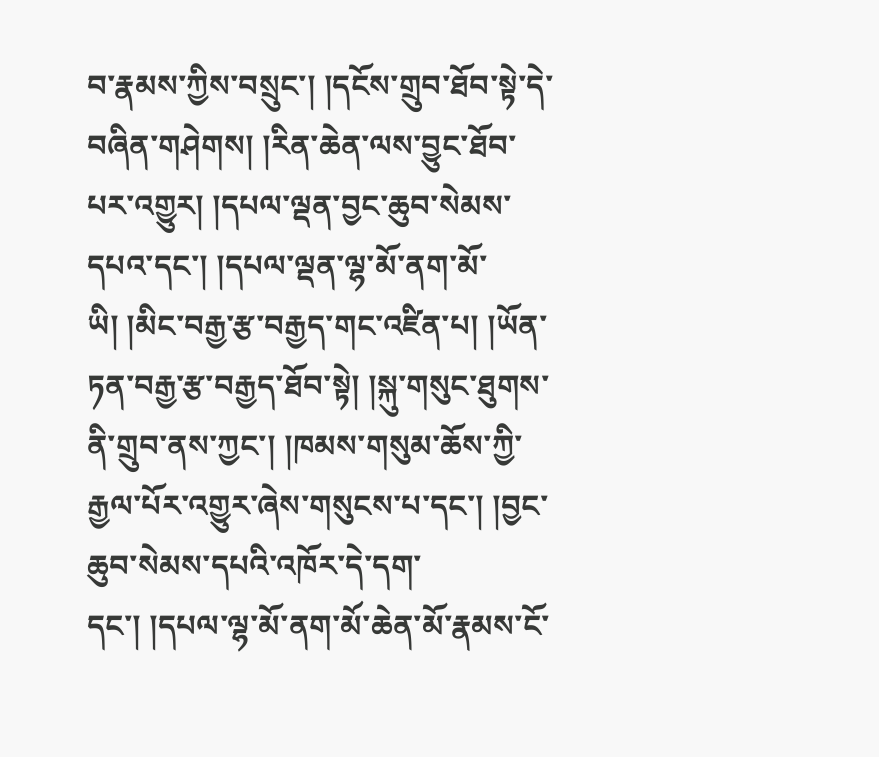བ་རྣམས་ཀྱིས་བསྲུང་། །དངོས་གྲུབ་ཐོབ་སྟེ་དེ་བཞིན་གཤེགས། །རིན་ཆེན་ལས་བྱུང་ཐོབ་པར་འགྱུར། །དཔལ་ལྡན་བྱང་ཆུབ་སེམས་དཔའ་དང་། །དཔལ་ལྡན་ལྷ་མོ་ནག་མོ་ཡི། །མིང་བརྒྱ་རྩ་བརྒྱད་གང་འཛིན་པ། །ཡོན་ཏན་བརྒྱ་རྩ་བརྒྱད་ཐོབ་སྟེ། །སྐུ་གསུང་ཐུགས་ནི་གྲུབ་ནས་ཀྱང་། །ཁམས་གསུམ་ཆོས་ཀྱི་རྒྱལ་པོར་འགྱུར་ཞེས་གསུངས་པ་དང་། །བྱང་ཆུབ་སེམས་དཔའི་འཁོར་དེ་དག་དང་། །དཔལ་ལྷ་མོ་ནག་མོ་ཆེན་མོ་རྣམས་ངོ་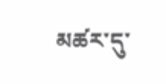མཚར་དུ་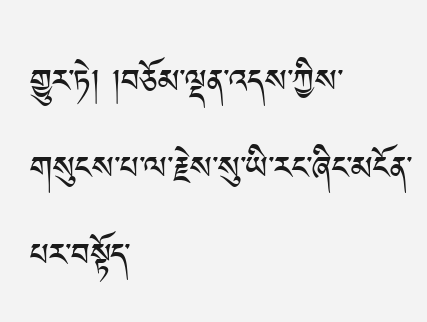གྱུར་ཏེ། །བཅོམ་ལྡན་འདས་ཀྱིས་གསུངས་པ་ལ་རྗེས་སུ་ཡི་རང་ཞིང་མངོན་པར་བསྟོད་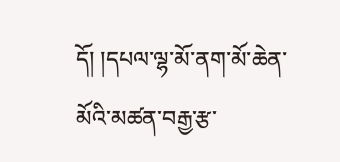དོ། །དཔལ་ལྷ་མོ་ནག་མོ་ཆེན་མོའི་མཚན་བརྒྱ་རྩ་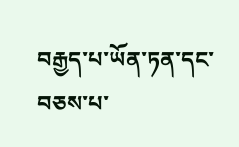བརྒྱད་པ་ཡོན་ཏན་དང་བཅས་པ་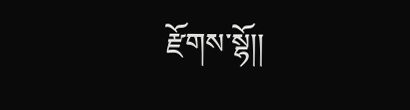རྫོགས་སྷོ།།